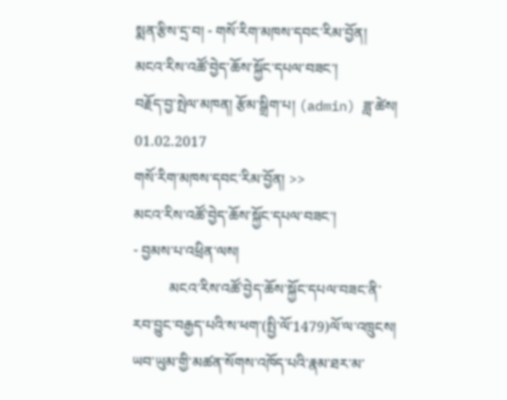སྨན་རྩིས་དྲ་བ། - གསོ་རིག་མཁས་དབང་རིམ་བྱོན།
མངའ་རིས་འཚོ་བྱེད་ཆོས་སྐྱོང་དཔལ་བཟང་།
བརྗོད་བྱ་སྤེལ་མཁན། རྩོམ་སྒྲིག་པ། (admin) ཟླ་ཚེས། 01.02.2017
གསོ་རིག་མཁས་དབང་རིམ་བྱོན། >>
མངའ་རིས་འཚོ་བྱེད་ཆོས་སྐྱོང་དཔལ་བཟང་།
- བྱམས་པ་འཕྲིན་ལས།
          མངའ་རིས་འཚོ་བྱེད་ཆོས་སྐྱོང་དཔལ་བཟང་ནི་རབ་བྱུང་བརྒྱད་པའི་ས་ཕག་(སྤྱི་ལོ་1479)ལོ་ལ་འཁྲུངས། ཡབ་ཡུམ་གྱི་མཚན་སོགས་འཁོད་པའི་རྣམ་ཐར་མ་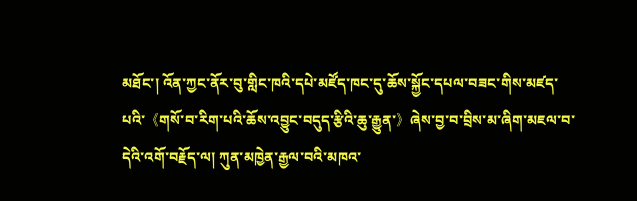མཐོང་། འོན་ཀྱང་ནོར་བུ་གླིང་ཁའི་དཔེ་མཛོད་ཁང་དུ་ཆོས་སྐྱོང་དཔལ་བཟང་གིས་མཛད་པའི་《གསོ་བ་རིག་པའི་ཆོས་འབྱུང་བདུད་རྩིའི་ཆུ་རྒྱུན་》ཞེས་བྱ་བ་བྲིས་མ་ཞིག་མཇལ་བ་དེའི་འགོ་བརྗོད་ལ། ཀུན་མཁྱེན་རྒྱལ་བའི་མཁའ་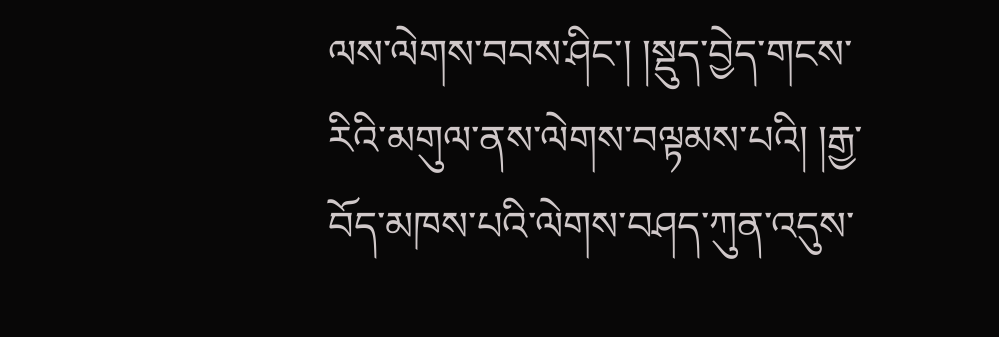ལས་ལེགས་བབས་ཤིང་། །སྡུད་བྱེད་གངས་རིའི་མགུལ་ནས་ལེགས་བལྟམས་པའི། །རྒྱ་བོད་མཁས་པའི་ལེགས་བཤད་ཀུན་འདུས་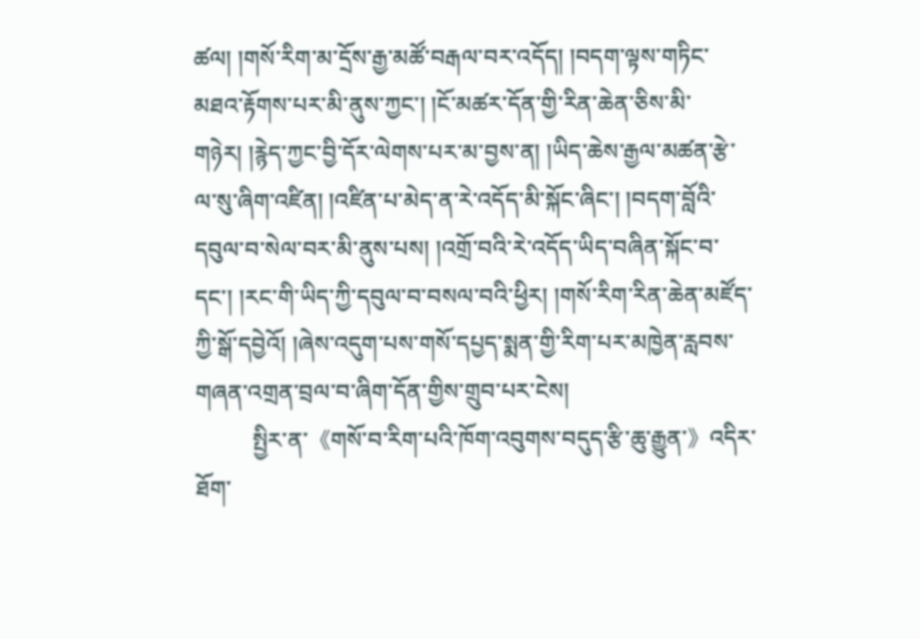ཚལ། །གསོ་རིག་མ་དྲོས་རྒྱ་མཚོ་བརྒལ་བར་འདོད། །བདག་ལྟས་གཏིང་མཐའ་རྟོགས་པར་མི་ནུས་ཀྱང་། །ངོ་མཚར་དོན་གྱི་རིན་ཆེན་ཅིས་མི་གཉེར། །རྙེད་ཀྱང་བྱི་དོར་ལེགས་པར་མ་བྱས་ན། །ཡིད་ཆེས་རྒྱལ་མཚན་རྩེ་ལ་སུ་ཞིག་འཛིན། །འཛིན་པ་མེད་ན་རེ་འདོད་མི་སྐོང་ཞིང་། །བདག་བློའི་དབུལ་བ་སེལ་བར་མི་ནུས་པས། །འགྲོ་བའི་རེ་འདོད་ཡིད་བཞིན་སྐོང་བ་དང་། །རང་གི་ཡིད་ཀྱི་དབུལ་བ་བསལ་བའི་ཕྱིར། །གསོ་རིག་རིན་ཆེན་མཛོད་ཀྱི་སྒོ་དབྱེའོ། །ཞེས་འདུག་པས་གསོ་དཔྱད་སྨན་གྱི་རིག་པར་མཁྱེན་རླབས་གཞན་འགྲན་བྲལ་བ་ཞིག་དོན་གྱིས་གྲུབ་པར་ངེས།
          སྤྱིར་ན་《གསོ་བ་རིག་པའི་ཁོག་འབུགས་བདུད་རྩི་ཆུ་རྒྱུན་》འདིར་ཐོག་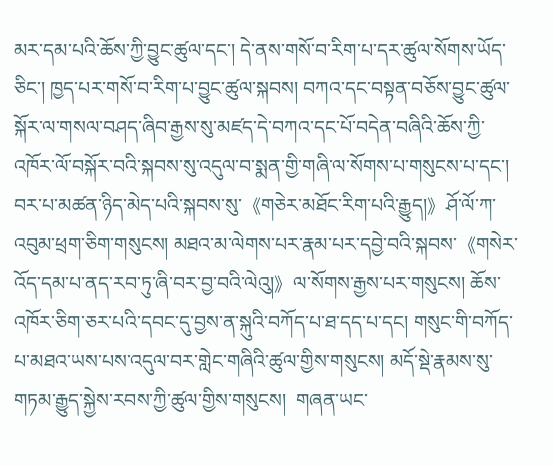མར་དམ་པའི་ཆོས་ཀྱི་བྱུང་ཚུལ་དང་། དེ་ནས་གསོ་བ་རིག་པ་དར་ཚུལ་སོགས་ཡོད་ཅིང་། ཁྱད་པར་གསོ་བ་རིག་པ་བྱུང་ཚུལ་སྐབས། བཀའ་དང་བསྟན་བཅོས་བྱུང་ཚུལ་སྐོར་ལ་གསལ་བཤད་ཞིབ་རྒྱས་སུ་མཛད་དེ་བཀའ་དང་པོ་བདེན་བཞིའི་ཆོས་ཀྱི་འཁོར་ལོ་བསྐོར་བའི་སྐབས་སུ་འདུལ་བ་སྨན་གྱི་གཞི་ལ་སོགས་པ་གསུངས་པ་དང་།  བར་པ་མཚན་ཉིད་མེད་པའི་སྐབས་སུ་《གཅེར་མཐོང་རིག་པའི་རྒྱུད།》ཤོ་ལོ་ཀ་འབུམ་ཕྲག་ཅིག་གསུངས། མཐའ་མ་ལེགས་པར་རྣམ་པར་དབྱེ་བའི་སྐབས་《གསེར་འོད་དམ་པ་ནད་རབ་ཏུ་ཞི་བར་བྱ་བའི་ལེའུ།》ལ་སོགས་རྒྱས་པར་གསུངས། ཆོས་འཁོར་ཅིག་ཅར་པའི་དབང་དུ་བྱས་ན་སྐུའི་བཀོད་པ་ཐ་དད་པ་དང། གསུང་གི་བཀོད་པ་མཐའ་ཡས་པས་འདུལ་བར་གླེང་གཞིའི་ཚུལ་གྱིས་གསུངས། མདོ་སྡེ་རྣམས་སུ་གཏམ་རྒྱུད་སྐྱེས་རབས་ཀྱི་ཚུལ་གྱིས་གསུངས།  གཞན་ཡང་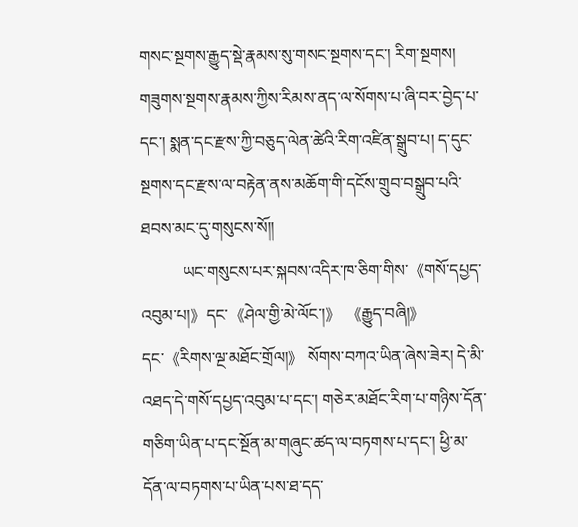གསང་སྔགས་རྒྱུད་སྡེ་རྣམས་སུ་གསང་སྔགས་དང་། རིག་སྔགས། གཟུགས་སྔགས་རྣམས་ཀྱིས་རིམས་ནད་ལ་སོགས་པ་ཞི་བར་བྱེད་པ་དང་། སྨན་དང་རྫས་ཀྱི་བཅུད་ལེན་ཚེའི་རིག་འཛིན་སྒྲུབ་པ། ད་དུང་སྔགས་དང་རྫས་ལ་བརྟེན་ནས་མཆོག་གི་དངོས་གྲུབ་བསྒྲུབ་པའི་ཐབས་མང་དུ་གསུངས་སོ།།
          ཡང་གསུངས་པར་སྐབས་འདིར་ཁ་ཅིག་གིས་《གསོ་དཔྱད་འབུམ་པ།》དང་《ཤེལ་གྱི་མེ་ལོང་།》 《རྒྱུད་བཞི།》དང་《རིགས་ལྔ་མཐོང་གྲོལ།》 སོགས་བཀའ་ཡིན་ཞེས་ཟེར། དེ་མི་འཐད་དེ་གསོ་དཔྱད་འབུམ་པ་དང་། གཅེར་མཐོང་རིག་པ་གཉིས་དོན་གཅིག་ཡིན་པ་དང་སྔོན་མ་གཞུང་ཚད་ལ་བཏགས་པ་དང་། ཕྱི་མ་དོན་ལ་བཏགས་པ་ཡིན་པས་ཐ་དད་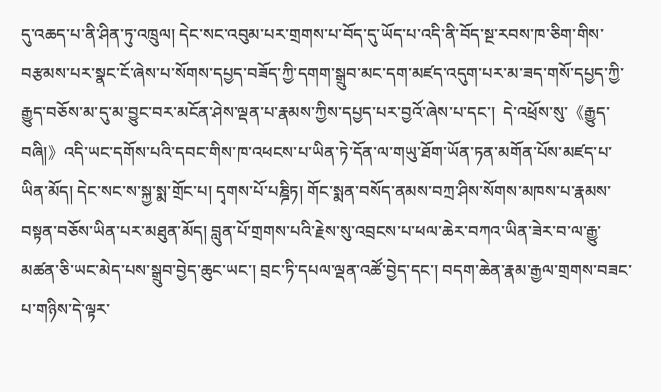དུ་འཆད་པ་ནི་ཤིན་ཏུ་འཁྲུལ། དེང་སང་འབུམ་པར་གྲགས་པ་བོད་དུ་ཡོད་པ་འདི་ནི་བོད་སྔ་རབས་ཁ་ཅིག་གིས་བརྩམས་པར་སྣང་ངོ་ཞེས་པ་སོགས་དཔྱད་བཟོད་ཀྱི་དགག་སྒྲུབ་མང་དག་མཛད་འདུག་པར་མ་ཟད་གསོ་དཔྱད་ཀྱི་རྒྱུད་བཅོས་མ་དུ་མ་བྱུང་བར་མངོན་ཤེས་ལྡན་པ་རྣམས་ཀྱིས་དཔྱད་པར་བྱའོ་ཞེས་པ་དང་།  དེ་འཕྲོས་སུ་《རྒྱུད་བཞི།》འདི་ཡང་དགོས་པའི་དབང་གིས་ཁ་འཕངས་པ་ཡིན་ཏེ་དོན་ལ་གཡུ་ཐོག་ཡོན་ཏན་མགོན་པོས་མཛད་པ་ཡིན་མོད། དེང་སང་ས་སྐྱ་སྨ་གྲོང་པ། དྭགས་པོ་པཎྜིཏ། གོང་སྨན་བསོད་ནམས་བཀྲ་ཤིས་སོགས་མཁས་པ་རྣམས་བསྟན་བཅོས་ཡིན་པར་མཐུན་མོད། བླུན་པོ་གྲགས་པའི་རྗེས་སུ་འབྲངས་པ་ཕལ་ཆེར་བཀའ་ཡིན་ཟེར་བ་ལ་རྒྱུ་མཚན་ཅི་ཡང་མེད་པས་སྒྲུབ་བྱེད་ཆུང་ཡང་། བྲང་ཏི་དཔལ་ལྡན་འཚོ་བྱེད་དང་། བདག་ཆེན་རྣམ་རྒྱལ་གྲགས་བཟང་པ་གཉིས་དེ་ལྟར་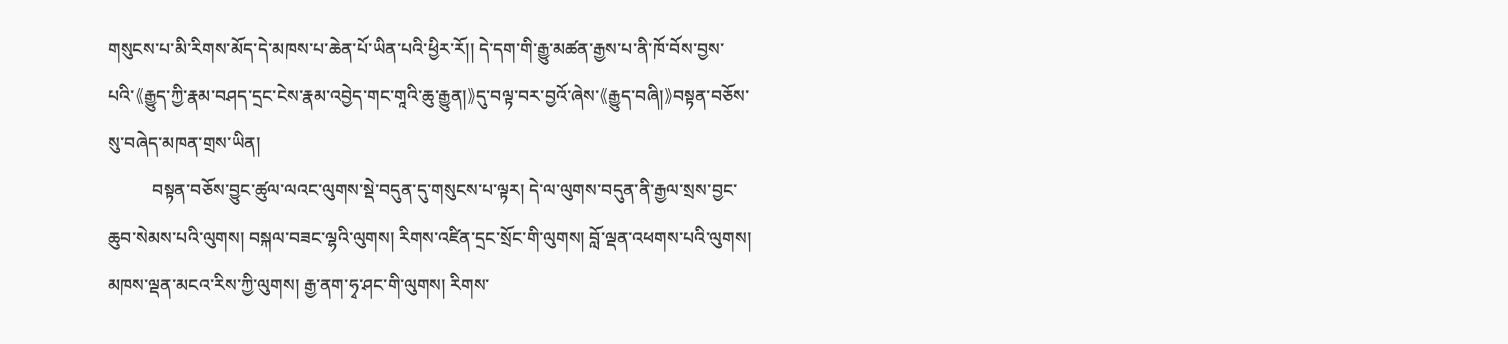གསུངས་པ་མི་རིགས་མོད་དེ་མཁས་པ་ཆེན་པོ་ཡིན་པའི་ཕྱིར་རོ།། དེ་དག་གི་རྒྱུ་མཚན་རྒྱས་པ་ནི་ཁོ་བོས་བྱས་པའི་《རྒྱུད་ཀྱི་རྣམ་བཤད་དྲང་ངེས་རྣམ་འབྱེད་གང་གཱའི་ཆུ་རྒྱུན།》དུ་བལྟ་བར་བྱའོ་ཞེས་《རྒྱུད་བཞི།》བསྟན་བཅོས་སུ་བཞེད་མཁན་གྲས་ཡིན།
          བསྟན་བཅོས་བྱུང་ཚུལ་ལའང་ལུགས་སྡེ་བདུན་དུ་གསུངས་པ་ལྟར། དེ་ལ་ལུགས་བདུན་ནི་རྒྱལ་སྲས་བྱང་ཆུབ་སེམས་པའི་ལུགས། བསྐལ་བཟང་ལྷའི་ལུགས། རིགས་འཛིན་དྲང་སྲོང་གི་ལུགས། བློ་ལྡན་འཕགས་པའི་ལུགས། མཁས་ལྡན་མངའ་རིས་ཀྱི་ལུགས། རྒྱ་ནག་ཧྭ་ཤང་གི་ལུགས། རིགས་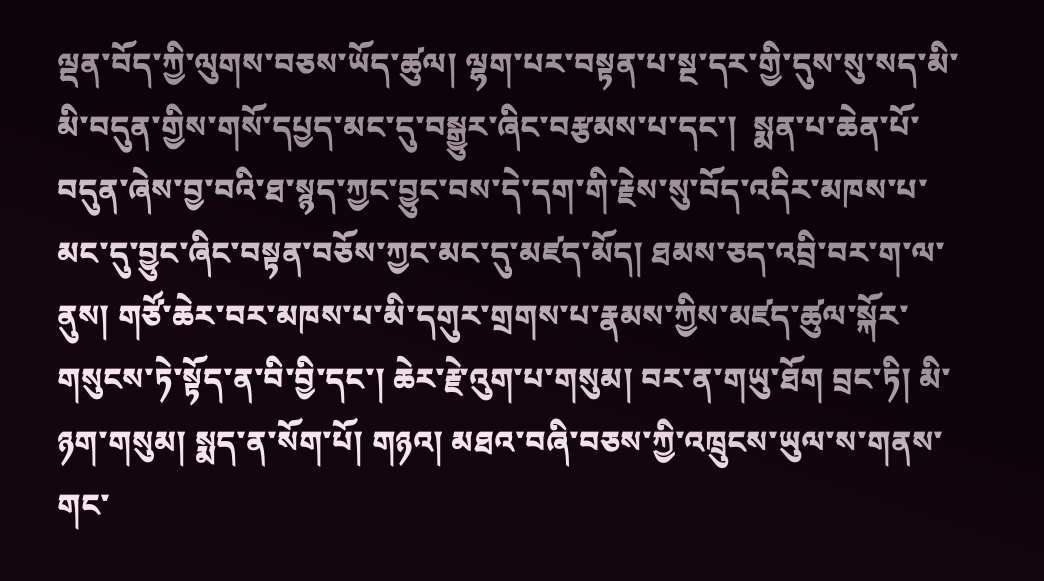ལྡན་བོད་ཀྱི་ལུགས་བཅས་ཡོད་ཚུལ། ལྷག་པར་བསྟན་པ་སྔ་དར་གྱི་དུས་སུ་སད་མི་མི་བདུན་གྱིས་གསོ་དཔྱད་མང་དུ་བསྒྱུར་ཞིང་བརྩམས་པ་དང་།  སྨན་པ་ཆེན་པོ་བདུན་ཞེས་བྱ་བའི་ཐ་སྙད་ཀྱང་བྱུང་བས་དེ་དག་གི་རྗེས་སུ་བོད་འདིར་མཁས་པ་མང་དུ་བྱུང་ཞིང་བསྟན་བཅོས་ཀྱང་མང་དུ་མཛད་མོད། ཐམས་ཅད་འབྲི་བར་ག་ལ་ནུས། གཙོ་ཆེར་བར་མཁས་པ་མི་དགུར་གྲགས་པ་རྣམས་ཀྱིས་མཛད་ཚུལ་སྐོར་གསུངས་ཏེ་སྟོད་ན་བི་བྱི་དང་། ཆེར་རྗེ་འུག་པ་གསུམ། བར་ན་གཡུ་ཐོག བྲང་ཏི། མི་ཉག་གསུམ། སྨད་ན་སོག་པོ། གཉའ། མཐའ་བཞི་བཅས་ཀྱི་འཁྲུངས་ཡུལ་ས་གནས་གང་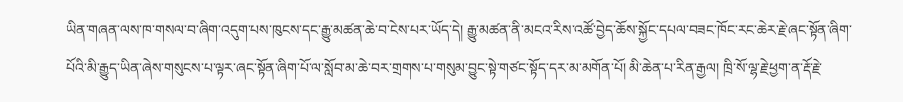ཡིན་གཞན་ལས་ཁ་གསལ་བ་ཞིག་འདུག་པས་ཁུངས་དང་རྒྱུ་མཚན་ཆེ་བ་ངེས་པར་ཡོད་དེ། རྒྱུ་མཚན་ནི་མངའ་རིས་འཚོ་བྱེད་ཆོས་སྐྱོང་དཔལ་བཟང་ཁོང་རང་ཆེར་རྗེ་ཞང་སྟོན་ཞིག་པོའི་མི་རྒྱུད་ཡིན་ཞེས་གསུངས་པ་ལྟར་ཞང་སྟོན་ཞིག་པོ་ལ་སློབ་མ་ཆེ་བར་གྲགས་པ་གསུམ་བྱུང་སྟེ་གཙང་སྟོད་དར་མ་མགོན་པོ། མི་ཆེན་པ་རིན་རྒྱལ། ཁྲི་སོ་ལྷ་རྗེ་ཕྱག་ན་རྡོ་རྗེ་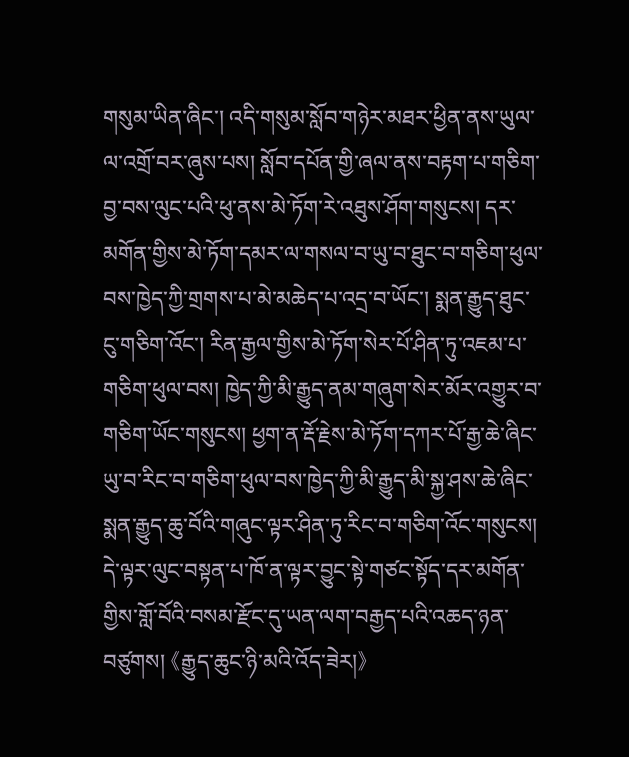གསུམ་ཡིན་ཞིང་། འདི་གསུམ་སློབ་གཉེར་མཐར་ཕྱིན་ནས་ཡུལ་ལ་འགྲོ་བར་ཞུས་པས། སློབ་དཔོན་གྱི་ཞལ་ནས་བརྟག་པ་གཅིག་བྱ་བས་ལུང་པའི་ཕུ་ནས་མེ་ཏོག་རེ་འཐུས་ཤོག་གསུངས། དར་མགོན་གྱིས་མེ་ཏོག་དམར་ལ་གསལ་བ་ཡུ་བ་ཐུང་བ་གཅིག་ཕུལ་བས་ཁྱེད་ཀྱི་གྲགས་པ་མེ་མཆེད་པ་འདྲ་བ་ཡོང་། སྨན་རྒྱུད་ཐུང་ངུ་གཅིག་འོང་། རིན་རྒྱལ་གྱིས་མེ་ཏོག་སེར་པོ་ཤིན་ཏུ་འཇམ་པ་གཅིག་ཕུལ་བས། ཁྱེད་ཀྱི་མི་རྒྱུད་ནམ་གཞུག་སེར་མོར་འགྱུར་བ་གཅིག་ཡོང་གསུངས། ཕྱག་ན་རྡོ་རྗེས་མེ་ཏོག་དཀར་པོ་རྒྱ་ཆེ་ཞིང་ཡུ་བ་རིང་བ་གཅིག་ཕུལ་བས་ཁྱེད་ཀྱི་མི་རྒྱུད་མི་སྐྱ་ཤས་ཆེ་ཞིང་སྨན་རྒྱུད་ཆུ་བོའི་གཞུང་ལྟར་ཤིན་ཏུ་རིང་བ་གཅིག་འོང་གསུངས། དེ་ལྟར་ལུང་བསྟན་པ་ཁོ་ན་ལྟར་བྱུང་སྟེ་གཙང་སྟོད་དར་མགོན་གྱིས་གློ་བོའི་བསམ་རྫོང་དུ་ཡན་ལག་བརྒྱད་པའི་འཆད་ཉན་བཙུགས། 《རྒྱུད་ཆུང་ཉི་མའི་འོད་ཟེར།》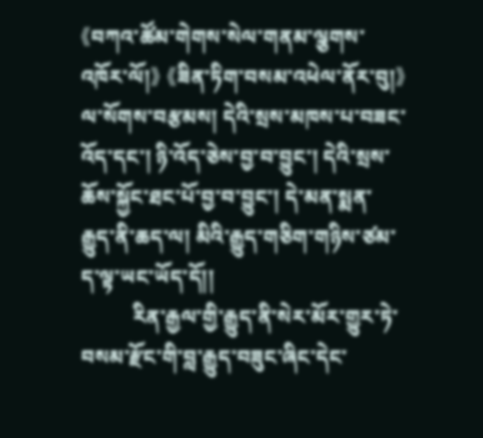《བཀའ་ཚོམ་གེགས་སེལ་གནམ་ལྕགས་འཁོར་ལོ།》 《ཟིན་ཏིག་བསམ་འཕེལ་ནོར་བུ།》ལ་སོགས་བརྩམས། དེའི་སྲས་མཁས་པ་བཟང་འོད་དང་། ཉི་འོད་ཅེས་བྱ་བ་བྱུང་། དེའི་སྲས་ཆོས་སྐྱོང་ཐང་པོ་བྱ་བ་བྱུང་། དེ་མན་སྨན་རྒྱུད་ནི་ཆད་ལ། མིའི་རྒྱུད་གཅིག་གཉིས་ཙམ་ད་ལྟ་ཡང་ཡོད་དོ།།
          རིན་རྒྱལ་གྱི་རྒྱུད་ནི་སེར་མོར་གྱུར་ཏེ་བསམ་རྫོང་གི་བླ་རྒྱུད་བཟུང་ཞིང་དེང་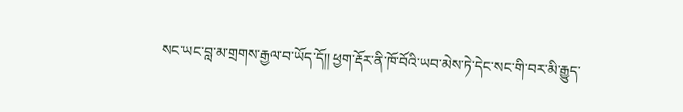སང་ཡང་བླ་མ་གྲགས་རྒྱལ་བ་ཡོད་དོ།། ཕྱག་རྡོར་ནི་ཁོ་བོའི་ཡབ་མེས་ཏེ་དེང་སང་གི་བར་མི་རྒྱུད་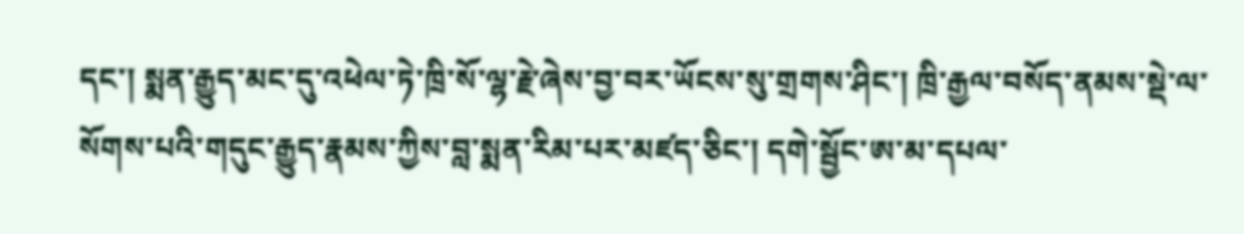དང་། སྨན་རྒྱུད་མང་དུ་འཕེལ་ཏེ་ཁྲི་སོ་ལྷ་རྗེ་ཞེས་བྱ་བར་ཡོངས་སུ་གྲགས་ཤིང་། ཁྲི་རྒྱལ་བསོད་ནམས་སྡེ་ལ་སོགས་པའི་གདུང་རྒྱུད་རྣམས་ཀྱིས་བླ་སྨན་རིམ་པར་མཛད་ཅིང་། དགེ་སྦྱོང་ཨ་མ་དཔལ་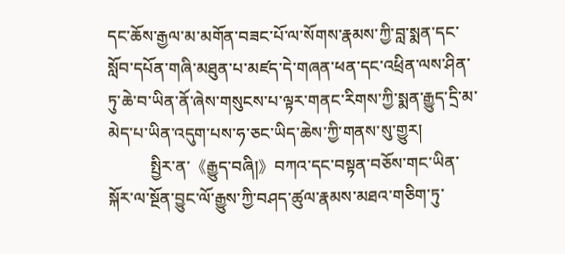དང་ཆོས་རྒྱལ་མ་མགོན་བཟང་པོ་ལ་སོགས་རྣམས་ཀྱི་བླ་སྨན་དང་སློབ་དཔོན་གཞི་མཐུན་པ་མཛད་དེ་གཞན་ཕན་དང་འཕྲིན་ལས་ཤིན་ཏུ་ཆེ་བ་ཡིན་ནོ་ཞེས་གསུངས་པ་ལྟར་གནང་རིགས་ཀྱི་སྨན་རྒྱུད་དྲི་མ་མེད་པ་ཡིན་འདུག་པས་ཧ་ཅང་ཡིད་ཆེས་ཀྱི་གནས་སུ་གྱུར།
          སྤྱིར་ན་《རྒྱུད་བཞི།》བཀའ་དང་བསྟན་བཅོས་གང་ཡིན་སྐོར་ལ་སྔོན་བྱུང་ལོ་རྒྱུས་ཀྱི་བཤད་ཚུལ་རྣམས་མཐའ་གཅིག་ཏུ་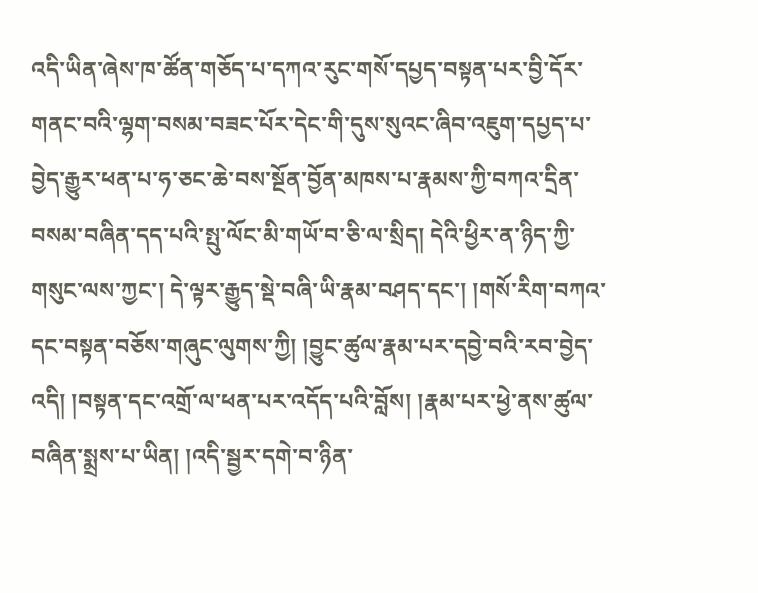འདི་ཡིན་ཞེས་ཁ་ཚོན་གཅོད་པ་དཀའ་རུང་གསོ་དཔྱད་བསྟན་པར་བྱི་དོར་གནང་བའི་ལྷག་བསམ་བཟང་པོར་དེང་གི་དུས་སུའང་ཞིབ་འཇུག་དཔྱད་པ་བྱེད་རྒྱུར་ཕན་པ་ཧ་ཅང་ཆེ་བས་སྔོན་བྱོན་མཁས་པ་རྣམས་ཀྱི་བཀའ་དྲིན་བསམ་བཞིན་དད་པའི་སྤུ་ལོང་མི་གཡོ་བ་ཅི་ལ་སྲིད། དེའི་ཕྱིར་ན་ཉིད་ཀྱི་གསུང་ལས་ཀྱང་། དེ་ལྟར་རྒྱུད་སྡེ་བཞི་ཡི་རྣམ་བཤད་དང་། །གསོ་རིག་བཀའ་དང་བསྟན་བཅོས་གཞུང་ལུགས་ཀྱི། །བྱུང་ཚུལ་རྣམ་པར་དབྱེ་བའི་རབ་བྱེད་འདི། །བསྟན་དང་འགྲོ་ལ་ཕན་པར་འདོད་པའི་བློས། །རྣམ་པར་ཕྱེ་ནས་ཚུལ་བཞིན་སྨྲས་པ་ཡིན། །འདི་སྦྱར་དགེ་བ་ཉིན་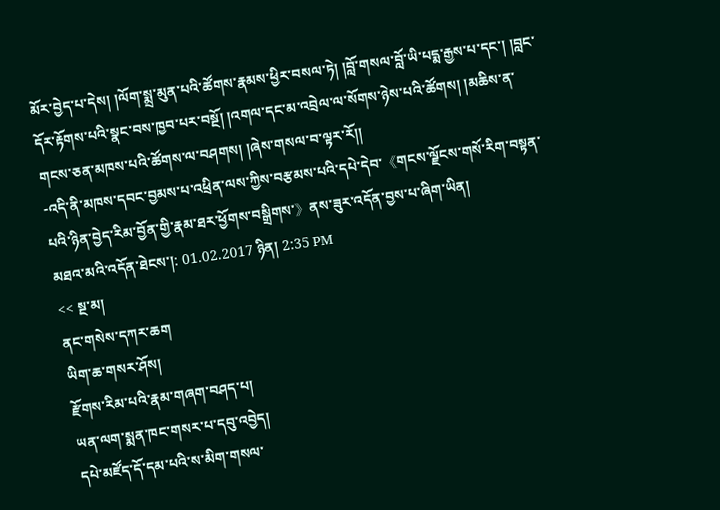མོར་བྱེད་པ་དེས། །ལོག་སྨྲ་མུན་པའི་ཚོགས་རྣམས་ཕྱིར་བསལ་ཏེ། །བློ་གསལ་བློ་ཡི་པདྨ་རྒྱས་པ་དང་། །བླང་དོར་རྟོགས་པའི་སྣང་བས་ཁྱབ་པར་བསྔོ། །འགལ་དང་མ་འབྲེལ་ལ་སོགས་ཉེས་པའི་ཚོགས། །མཆིས་ན་གངས་ཅན་མཁས་པའི་ཚོགས་ལ་བཤགས། །ཞེས་གསལ་བ་ལྟར་རོ།།
-འདི་ནི་མཁས་དབང་བྱམས་པ་འཕྲིན་ལས་ཀྱིས་བརྩམས་པའི་དཔེ་དེབ་《གངས་ལྗོངས་གསོ་རིག་བསྟན་པའི་ཉིན་བྱེད་རིམ་བྱོན་གྱི་རྣམ་ཐར་ཕྱོགས་བསྒྲིགས་》ནས་ཟུར་འདོན་བྱས་པ་ཞིག་ཡིན།
མཐའ་མའི་འདོན་ཐེངས་།: 01.02.2017 ཉིན། 2:35 PM
<< སྔ་མ།
ནང་གསེས་དཀར་ཆག
ཡིག་ཆ་གསར་ཤོས།
རྫོགས་རིམ་པའི་རྣམ་གཞག་བཤད་པ།
ཡན་ལག་སྨན་ཁང་གསར་པ་དབུ་འབྱེད།
དཔེ་མཛོད་དོ་དམ་པའི་ས་མིག་གསལ་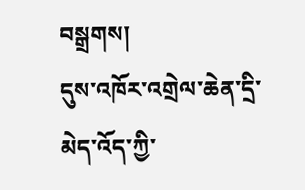བསྒྲགས།
དུས་འཁོར་འགྲེལ་ཆེན་དྲི་མེད་འོད་ཀྱི་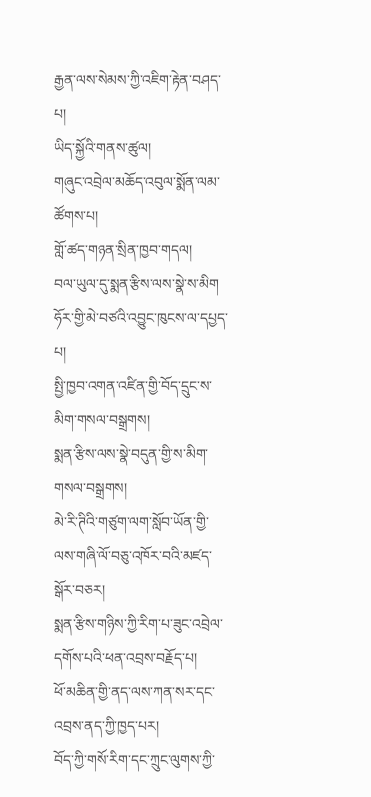རྒྱན་ལས་སེམས་ཀྱི་འཇིག་རྟེན་བཤད་པ།
ཡིད་སྐྱོའི་གནས་ཚུལ།
གཞུང་འབྲེལ་མཆོད་འབུལ་སྨོན་ལམ་ཚོགས་པ།
གློ་ཚད་གཉན་སྲིན་ཁྱབ་གདལ།
བལ་ཡུལ་དུ་སྨན་རྩིས་ལས་སྣེ་ས་མིག
ཧོར་གྱི་མེ་བཙའི་འབྱུང་ཁུངས་ལ་དཔྱད་པ།
སྤྱི་ཁྱབ་འགན་འཛིན་གྱི་བོད་དྲུང་ས་མིག་གསལ་བསྒྲགས།
སྨན་རྩིས་ལས་སྣེ་བདུན་གྱི་ས་མིག་གསལ་བསྒྲགས།
མེ་རི་ཊིའི་གཙུག་ལག་སློབ་ཡོན་གྱི་ལས་གཞི་ལོ་བཅུ་འཁོར་བའི་མཛད་སྒོར་བཅར།
སྨན་རྩིས་གཉིས་ཀྱི་རིག་པ་ཟུང་འབྲེལ་དགོས་པའི་ཕན་འབྲས་བརྗོད་པ།
ཕོ་མཆིན་གྱི་ནད་ལས་ཀན་སར་དང་འབྲས་ནད་ཀྱི་ཁྱད་པར།
བོད་ཀྱི་གསོ་རིག་དང་ཀྲུང་ལུགས་ཀྱི་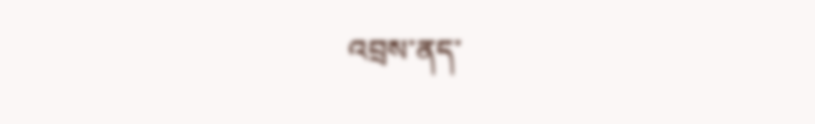འབྲས་ནད་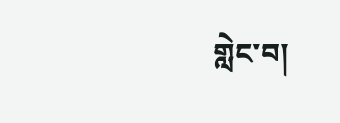གླེང་བ།